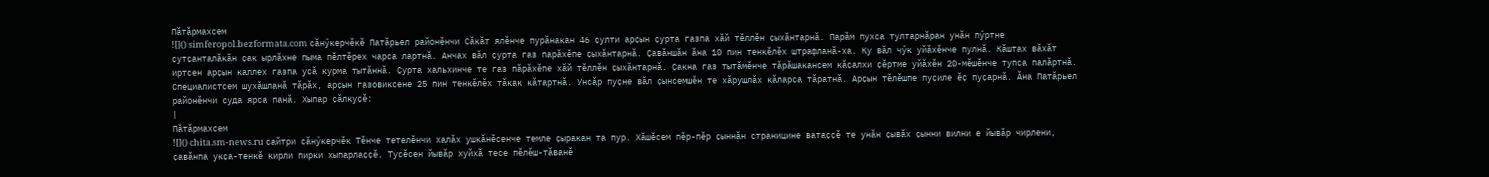Пӑтӑрмахсем
![]() simferopol.bezformata.com сӑнӳкерчӗкӗ Патӑрьел районӗнчи Сӑкӑт ялӗнче пурӑнакан 46 ҫулти арҫын ҫурта газпа хӑй тӗллӗн ҫыхӑнтарнӑ. Парӑм пухса тултарнӑран унӑн пӳртне ҫутҫанталӑкӑн ҫак ырлӑхне пыма пӗлтӗрех чарса лартнӑ. Анчах вӑл ҫурта газ парӑхӗпе ҫыхӑнтарнӑ. Ҫавӑншӑн ӑна 10 пин тенкӗлӗх штрафланӑ-ха. Ку вӑл чӳк уйӑхӗнче пулнӑ. Кӑштах вӑхӑт иртсен арҫын каллех газпа усӑ курма тытӑннӑ. Ҫурта хальхинче те газ пӑрӑхӗпе хӑй тӗллӗн ҫыхӑнтарнӑ. Ҫакна газ тытӑмӗнче тӑрӑшакансем кӑҫалхи ҫӗртме уйӑхӗн 20-мӗшӗнче тупса палӑртнӑ. Специалистсем шухӑшланӑ тӑрӑх, арҫын газовиксене 25 пин тенкӗлӗх тӑкак кӑтартнӑ. Унсӑр пуҫне вӑл ҫынсемшӗн те хӑрушлӑх кӑларса тӑратнӑ. Арҫын тӗлӗшпе пуҫиле ӗҫ пуҫарнӑ. Ӑна Патӑрьел районӗнчи суда ярса панӑ. Хыпар ҫӑлкуҫӗ:
|
Пӑтӑрмахсем
![]() chita.sm-news.ru сайтри сӑнӳкерчӗк Тӗнче тетелӗнчи халӑх ушкӑнӗсенче темле ҫыракан та пур. Хӑшӗсем пӗр-пӗр ҫыннӑн страницине ватаҫҫӗ те унӑн ҫывӑх ҫынни вилни е йывӑр чирлени, ҫавӑнпа укҫа-тенкӗ кирли пирки хыпарлаҫҫӗ. Тусӗсен йывӑр хуйхӑ тесе пӗлӗш-тӑванӗ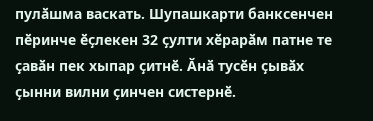пулӑшма васкать. Шупашкарти банксенчен пӗринче ӗҫлекен 32 ҫулти хӗрарӑм патне те ҫавӑн пек хыпар ҫитнӗ. Ӑнӑ тусӗн ҫывӑх ҫынни вилни ҫинчен систернӗ.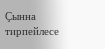Ҫынна тирпейлесе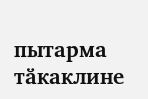пытарма тӑкаклине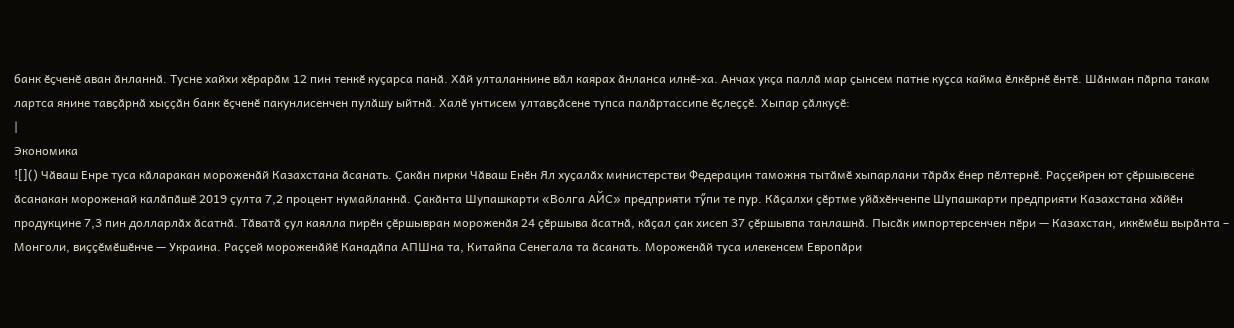банк ӗҫченӗ аван ӑнланнӑ. Тусне хайхи хӗрарӑм 12 пин тенкӗ куҫарса панӑ. Хӑй улталаннине вӑл каярах ӑнланса илнӗ-ха. Анчах укҫа паллӑ мар ҫынсем патне куҫса кайма ӗлкӗрнӗ ӗнтӗ. Шӑнман пӑрпа такам лартса янине тавҫӑрнӑ хыҫҫӑн банк ӗҫченӗ пакунлисенчен пулӑшу ыйтнӑ. Халӗ унтисем ултавҫӑсене тупса палӑртассипе ӗҫлеҫҫӗ. Хыпар ҫӑлкуҫӗ:
|
Экономика
![]() Чӑваш Енре туса кӑларакан мороженӑй Казахстана ӑсанать. Ҫакӑн пирки Чӑваш Енӗн Ял хуҫалӑх министерстви Федерацин таможня тытӑмӗ хыпарлани тӑрӑх ӗнер пӗлтернӗ. Раҫҫейрен ют ҫӗршывсене ӑсанакан мороженай калӑпӑшӗ 2019 ҫулта 7,2 процент нумайланнӑ. Ҫакӑнта Шупашкарти «Волга АЙС» предприяти тӳпи те пур. Кӑҫалхи ҫӗртме уйӑхӗнченпе Шупашкарти предприяти Казахстана хӑйӗн продукцине 7,3 пин долларлӑх ӑсатнӑ. Тӑватӑ ҫул каялла пирӗн ҫӗршывран мороженӑя 24 ҫӗршыва ӑсатнӑ, кӑҫал ҫак хисеп 37 ҫӗршывпа танлашнӑ. Пысӑк импортерсенчен пӗри — Казахстан, иккӗмӗш вырӑнта – Монголи, виҫҫӗмӗшӗнче — Украина. Раҫҫей мороженӑйӗ Канадӑпа АПШна та, Китайпа Сенегала та ӑсанать. Мороженӑй туса илекенсем Европӑри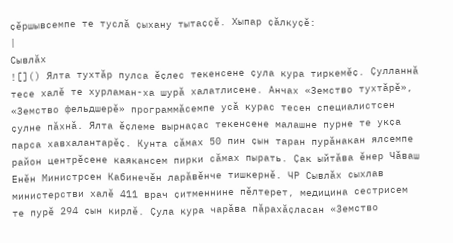ҫӗршывсемпе те туслӑ ҫыхану тытаҫҫӗ. Хыпар ҫӑлкуҫӗ:
|
Сывлӑх
![]() Ялта тухтӑр пулса ӗҫлес текенсене ҫула кура тиркемӗҫ. Ҫулланнӑ тесе халӗ те хурламан-ха шурӑ халатлисене. Анчах «Земство тухтӑрӗ», «Земство фельдшерӗ» программӑсемпе усӑ курас тесен специалистсен ҫулне пӑхнӑ. Ялта ӗҫлеме вырнаҫас текенсене малашне пурне те укҫа парса хавхалантарӗҫ. Кунта сӑмах 50 пин ҫын таран пурӑнакан ялсемпе район центрӗсене каякансем пирки сӑмах пырать. Ҫак ыйтӑва ӗнер Чӑваш Енӗн Министрсен Кабинечӗн ларӑвӗнче тишкернӗ. ЧР Сывлӑх сыхлав министерстви халӗ 411 врач ҫитменнине пӗлтерет, медицина сестрисем те пурӗ 294 ҫын кирлӗ. Ҫула кура чарӑва пӑрахӑҫласан «Земство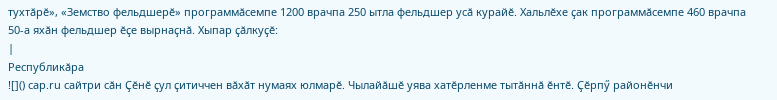тухтӑрӗ», «Земство фельдшерӗ» программӑсемпе 1200 врачпа 250 ытла фельдшер усӑ курайӗ. Хальлӗхе ҫак программӑсемпе 460 врачпа 50-а яхӑн фельдшер ӗҫе вырнаҫнӑ. Хыпар ҫӑлкуҫӗ:
|
Республикӑра
![]() cap.ru сайтри сӑн Ҫӗнӗ ҫул ҫитиччен вӑхӑт нумаях юлмарӗ. Чылайӑшӗ уява хатӗрленме тытӑннӑ ӗнтӗ. Ҫӗрпӳ районӗнчи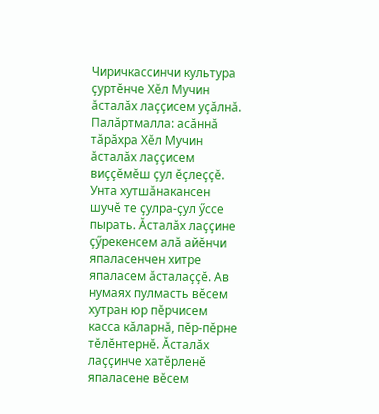Чиричкассинчи культура ҫуртӗнче Хӗл Мучин ӑсталӑх лаҫҫисем уҫӑлнӑ. Палӑртмалла: асӑннӑ тӑрӑхра Хӗл Мучин ӑсталӑх лаҫҫисем виҫҫӗмӗш ҫул ӗҫлеҫҫӗ. Унта хутшӑнакансен шучӗ те ҫулра-ҫул ӳссе пырать. Ӑсталӑх лаҫҫине ҫӳрекенсем алӑ айӗнчи япаласенчен хитре япаласем ӑсталаҫҫӗ. Ав нумаях пулмасть вӗсем хутран юр пӗрчисем касса кӑларнӑ, пӗр-пӗрне тӗлӗнтернӗ. Ӑсталӑх лаҫҫинче хатӗрленӗ япаласене вӗсем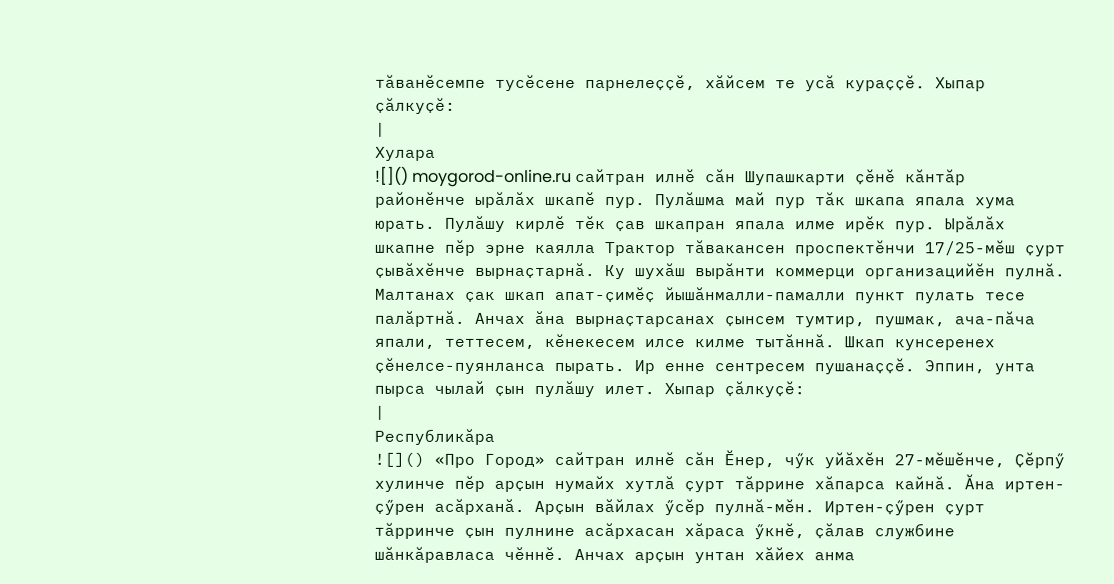тӑванӗсемпе тусӗсене парнелеҫҫӗ, хӑйсем те усӑ кураҫҫӗ. Хыпар ҫӑлкуҫӗ:
|
Хулара
![]() moygorod-online.ru сайтран илнӗ сӑн Шупашкарти ҫӗнӗ кӑнтӑр районӗнче ырӑлӑх шкапӗ пур. Пулӑшма май пур тӑк шкапа япала хума юрать. Пулӑшу кирлӗ тӗк ҫав шкапран япала илме ирӗк пур. Ырӑлӑх шкапне пӗр эрне каялла Трактор тӑвакансен проспектӗнчи 17/25-мӗш ҫурт ҫывӑхӗнче вырнаҫтарнӑ. Ку шухӑш вырӑнти коммерци организацийӗн пулнӑ. Малтанах ҫак шкап апат-ҫимӗҫ йышӑнмалли-памалли пункт пулать тесе палӑртнӑ. Анчах ӑна вырнаҫтарсанах ҫынсем тумтир, пушмак, ача-пӑча япали, теттесем, кӗнекесем илсе килме тытӑннӑ. Шкап кунсеренех ҫӗнелсе-пуянланса пырать. Ир енне сентресем пушанаҫҫӗ. Эппин, унта пырса чылай ҫын пулӑшу илет. Хыпар ҫӑлкуҫӗ:
|
Республикӑра
![]() «Про Город» сайтран илнӗ сӑн Ӗнер, чӳк уйӑхӗн 27-мӗшӗнче, Ҫӗрпӳ хулинче пӗр арҫын нумайх хутлӑ ҫурт тӑррине хӑпарса кайнӑ. Ӑна иртен-ҫӳрен асӑрханӑ. Арҫын вӑйлах ӳсӗр пулнӑ-мӗн. Иртен-ҫӳрен ҫурт тӑрринче ҫын пулнине асӑрхасан хӑраса ӳкнӗ, ҫӑлав службине шӑнкӑравласа чӗннӗ. Анчах арҫын унтан хӑйех анма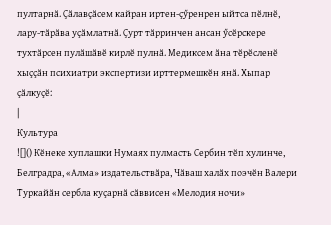пултарнӑ. Ҫӑлавҫӑсем кайран иртен-ҫӳренрен ыйтса пӗлнӗ, лару-тӑрӑва уҫӑмлатнӑ. Ҫурт тӑрринчен ансан ӳсӗрскере тухтӑрсен пулӑшӑвӗ кирлӗ пулнӑ. Медиксем ӑна тӗрӗсленӗ хыҫҫӑн психиатри экспертизи ирттермешкӗн янӑ. Хыпар ҫӑлкуҫӗ:
|
Культура
![]() Кӗнеке хуплашки Нумаях пулмасть Сербин тӗп хулинче, Белградра, «Алма» издательствӑра, Чӑваш халӑх поэчӗн Валери Туркайӑн сербла куҫарнӑ сӑввисен «Мелодия ночи»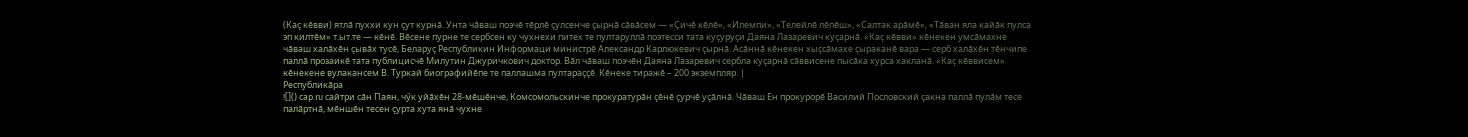(Каҫ кӗвви) ятлӑ пуххи кун ҫут курнӑ. Унта чӑваш поэчӗ тӗрлӗ ҫулсенче ҫырнӑ сӑвӑсем — «Ҫичӗ кӗлӗ», «Илемпи», «Телейлӗ лӗпӗш», «Салтак арӑмӗ», «Тӑван яла кайӑк пулса эп килтӗм» т.ыт.те — кӗнӗ. Вӗсене пурне те сербсен ку чухнехи питех те пултаруллӑ поэтесси тата куҫуруҫи Даяна Лазаревич куҫарнӑ. «Каҫ кӗвви» кӗнекен умсӑмахне чӑваш халӑхӗн ҫывӑх тусӗ, Беларуҫ Республикин Информаци министрӗ Александр Карлюкевич ҫырнӑ. Асӑннӑ кӗнекен хыҫсӑмахе ҫыраканӗ вара — серб халӑхӗн тӗнчипе паллӑ прозаикӗ тата публицисчӗ Милутин Джуричкович доктор. Вӑл чӑваш поэчӗн Даяна Лазаревич сербла куҫарнӑ сӑввисене пысӑка хурса хакланӑ. «Каҫ кӗввисем» кӗнекене вулакансем В. Туркай биографийӗпе те паллашма пултараҫҫӗ. Кӗнеке тиражӗ – 200 экземпляр. |
Республикӑра
![]() cap.ru сайтри сӑн Паян, чӳк уйӑхӗн 28-мӗшӗнче, Комсомольскинче прокуратурӑн ҫӗнӗ ҫурчӗ уҫӑлнӑ. Чӑваш Ен прокурорӗ Василий Пословский ҫакна паллӑ пулӑм тесе палӑртнӑ, мӗншӗн тесен ҫурта хута янӑ чухне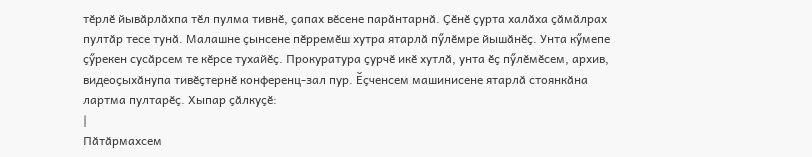тӗрлӗ йывӑрлӑхпа тӗл пулма тивнӗ, ҫапах вӗсене парӑнтарнӑ. Ҫӗнӗ ҫурта халӑха ҫӑмӑлрах пултӑр тесе тунӑ. Малашне ҫынсене пӗрремӗш хутра ятарлӑ пӳлӗмре йышӑнӗҫ. Унта кӳмепе ҫӳрекен сусӑрсем те кӗрсе тухайӗҫ. Прокуратура ҫурчӗ икӗ хутлӑ, унта ӗҫ пӳлӗмӗсем, архив, видеоҫыхӑнупа тивӗҫтернӗ конференц-зал пур. Ӗҫченсем машинисене ятарлӑ стоянкӑна лартма пултарӗҫ. Хыпар ҫӑлкуҫӗ:
|
Пӑтӑрмахсем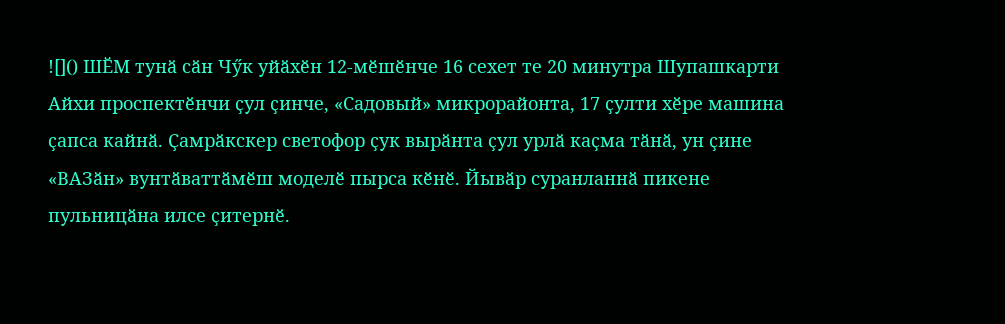![]() ШӖМ тунӑ сӑн Чӳк уйӑхӗн 12-мӗшӗнче 16 сехет те 20 минутра Шупашкарти Айхи проспектӗнчи ҫул ҫинче, «Садовый» микрорайонта, 17 ҫулти хӗре машина ҫапса кайнӑ. Ҫамрӑкскер светофор ҫук вырӑнта ҫул урлӑ каҫма тӑнӑ, ун ҫине «ВАЗӑн» вунтӑваттӑмӗш моделӗ пырса кӗнӗ. Йывӑр суранланнӑ пикене пульницӑна илсе ҫитернӗ.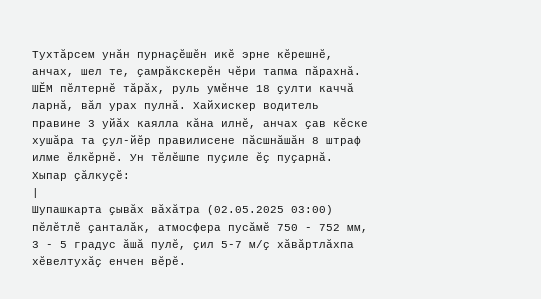Тухтӑрсем унӑн пурнаҫӗшӗн икӗ эрне кӗрешнӗ, анчах, шел те, ҫамрӑкскерӗн чӗри тапма пӑрахнӑ. ШӖМ пӗлтернӗ тӑрӑх, руль умӗнче 18 ҫулти каччӑ ларнӑ, вӑл урах пулнӑ. Хайхискер водитель правине 3 уйӑх каялла кӑна илнӗ, анчах ҫав кӗске хушӑра та ҫул-йӗр правилисене пӑсшнӑшӑн 8 штраф илме ӗлкӗрнӗ. Ун тӗлӗшпе пуҫиле ӗҫ пуҫарнӑ. Хыпар ҫӑлкуҫӗ:
|
Шупашкарта ҫывӑх вӑхӑтра (02.05.2025 03:00) пӗлӗтлӗ ҫанталӑк, атмосфера пусӑмӗ 750 - 752 мм, 3 - 5 градус ӑшӑ пулӗ, ҫил 5-7 м/ҫ хӑвӑртлӑхпа хӗвелтухӑҫ енчен вӗрӗ.